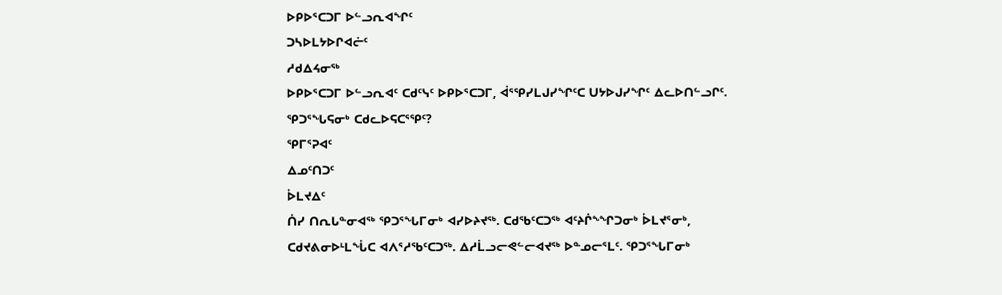ᐅᑭᐅᕐᑕᑐᒥ ᐅᓪᓗᕆᐊᖏᑦ
ᑐᓴᐅᒪᔭᐅᒋᐊᓖᑦ
ᓱᑯᐃᔦᓂᖅ
ᐅᑭᐅᕐᑕᑐᒥ ᐅᓪᓗᕆᐊᑦ ᑕᑯᑦᓭᑦ ᐅᑭᐅᕐᑕᑐᒥ, ᐋᕐᕿᓯᒪᒍᓯᖏᑦᑕ ᑌᔭᐅᒍᓯᖏᑦ ᐃᓚᐅᑎᓪᓗᒋᑦ.
ᕿᑐᕐᖓᕋᓂᒃ ᑕᑯᓚᐅᕋᑕᕐᕿᑦ?
ᕿᒥᕐᕈᐊᑦ
ᐃᓄᑦᑎᑐᑦ
ᐆᒪᔪᐃᑦ
ᑏᓯ ᑎᕆᒐᓐᓂᐊᖅ ᕿᑐᕐᖓᒥᓂᒃ ᐊᓯᐅᔨᔪᖅ. ᑕᑯᖃᑦᑕᑐᖅ ᐊᑦᔨᒌᖕᖏᑐᓂᒃ ᐆᒪᔪᕐᓂᒃ, ᑕᑯᔪᕕᓂᐅᒻᒪᖔᑕ ᐊᐱᕐᓱᖃᑦᑕᑐᖅ. ᐃᓱᒫᓗᓕᕙᓪᓕᐊᔪᖅ ᐅᓐᓄᓕᕐᒪᑦ. ᕿᑐᕐᖓᒥᓂᒃ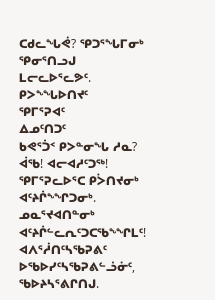ᑕᑯᓚᖓᕚ? ᕿᑐᕐᖓᒥᓂᒃ ᕿᓂᕐᑎᓗᒍ ᒪᓕᓚᐅᕐᓚᕗᑦ.
ᑭᐳᖕᖓᐅᑎᔪᑦ
ᕿᒥᕐᕈᐊᑦ
ᐃᓄᑦᑎᑐᑦ
ᑲᕙᕐᑑᑉ ᑭᐳᓐᓂᖓ ᓱᓇ? ᐋᖃ! ᐊᓕᐊᓱᑦᑐᖅ! ᕿᒥᕐᕈᓚᐅᕐᑕ ᑭᐴᑎᔪᓂᒃ ᐊᑦᔨᒌᖕᖏᑐᓂᒃ. ᓄᓇᕐᔪᐊᑎᓐᓂᒃ ᐊᑦᔨᒌᓪᓚᕆᑦᑐᑕᖃᖕᖏᒪᑦ!
ᐊᐱᕐᓲᑎᑦᓴᖃᕈᕕᑦ ᐅᖃᐅᓯᑦᓴᖃᕈᕕᓪᓘᓃᑦ, ᖃᐅᔨᓴᕐᕕᒋᑎᒍ.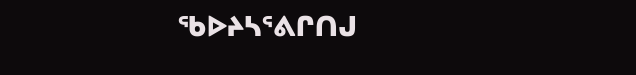ᖃᐅᔨᓴᕐᕕᒋᑎᒍ